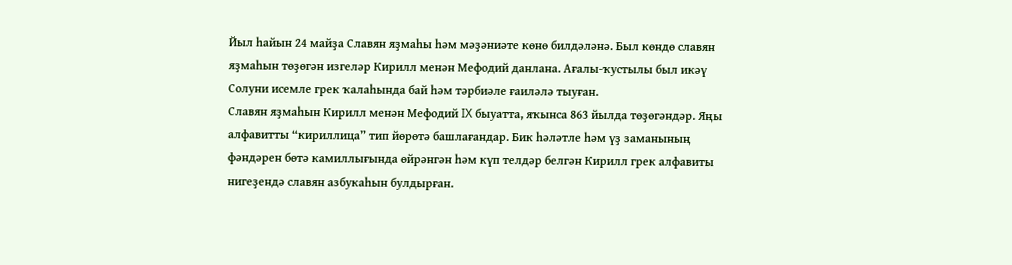Йыл һайын 24 майҙа Славян яҙмаһы һәм мәҙәниәте көнө билдәләнә. Был көндө славян яҙмаһын төҙөгән изгеләр Кирилл менән Мефодий данлана. Ағалы-ҡустылы был икәү Солуни исемле грек ҡалаһында бай һәм тәрбиәле ғаиләлә тыуған.
Славян яҙмаһын Кирилл менән Мефодий IX быуатта, яҡынса 863 йылда төҙөгәндәр. Яңы алфавитты “кириллица” тип йөрөтә башлағандар. Бик һәләтле һәм үҙ заманының фәндәрен бөтә камиллығында өйрәнгән һәм күп телдәр белгән Кирилл грек алфавиты нигеҙендә славян азбукаһын булдырған.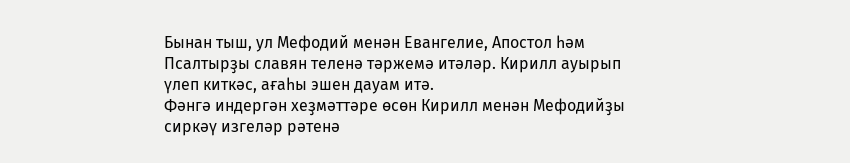Бынан тыш, ул Мефодий менән Евангелие, Апостол һәм Псалтырҙы славян теленә тәржемә итәләр. Кирилл ауырып үлеп киткәс, ағаһы эшен дауам итә.
Фәнгә индергән хеҙмәттәре өсөн Кирилл менән Мефодийҙы сиркәү изгеләр рәтенә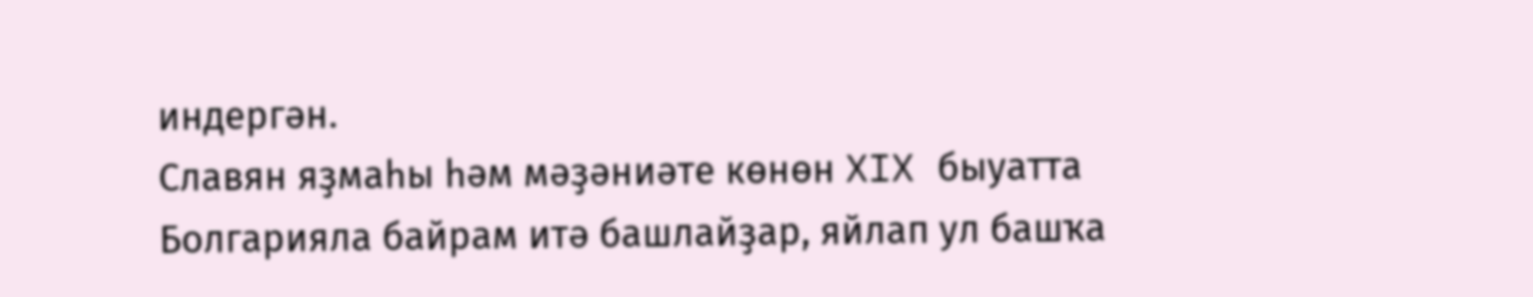индергән.
Славян яҙмаһы һәм мәҙәниәте көнөн XIX быуатта Болгарияла байрам итә башлайҙар, яйлап ул башҡа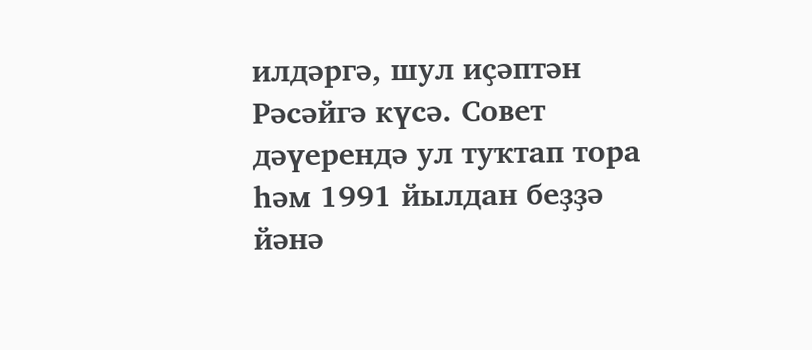илдәргә, шул иҫәптән Рәсәйгә күсә. Совет дәүерендә ул туҡтап тора һәм 1991 йылдан беҙҙә йәнә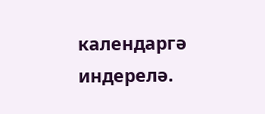календаргә индерелә.